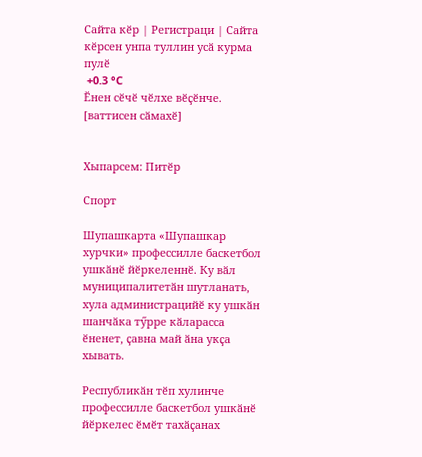Сайта кӗр | Регистраци | Сайта кӗрсен унпа туллин усӑ курма пулӗ
 +0.3 °C
Ӗнен сӗчӗ чӗлхе вӗҫӗнче.
[ваттисен сӑмахӗ]


Хыпарсем: Питӗр

Спорт

Шупашкарта «Шупашкар хурчки» профессилле баскетбол ушкӑнӗ йӗркеленнӗ. Ку вӑл муниципалитетӑн шутланать, хула администрацийӗ ку ушкӑн шанчӑка тӳрре кӑларасса ӗненет, ҫавна май ӑна укҫа хывать.

Республикӑн тӗп хулинче профессилле баскетбол ушкӑнӗ йӗркелес ӗмӗт тахӑҫанах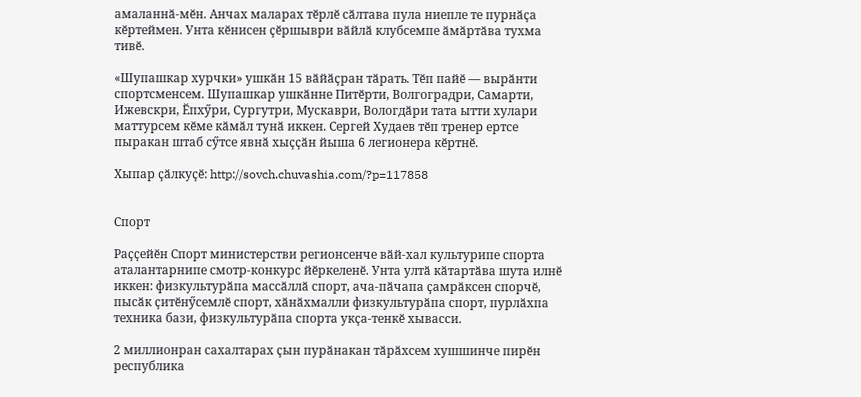амаланнӑ-мӗн. Анчах маларах тӗрлӗ сӑлтава пула ниепле те пурнӑҫа кӗртеймен. Унта кӗнисен ҫӗршыври вӑйлӑ клубсемпе ӑмӑртӑва тухма тивӗ.

«Шупашкар хурчки» ушкӑн 15 вӑйӑҫран тӑрать. Тӗп пайӗ — вырӑнти спортсменсем. Шупашкар ушкӑнне Питӗрти, Волгоградри, Самарти, Ижевскри, Ӗпхӳри, Сургутри, Мускаври, Вологдӑри тата ытти хулари маттурсем кӗме кӑмӑл тунӑ иккен. Сергей Худаев тӗп тренер ертсе пыракан штаб сӳтсе явнӑ хыҫҫӑн йыша 6 легионера кӗртнӗ.

Хыпар ҫӑлкуҫӗ: http://sovch.chuvashia.com/?p=117858


Спорт

Раҫҫейӗн Спорт министерстви регионсенче вӑй-хал культурипе спорта аталантарнипе смотр-конкурс йӗркеленӗ. Унта ултӑ кӑтартӑва шута илнӗ иккен: физкультурӑпа массӑллӑ спорт, ача-пӑчапа ҫамрӑксен спорчӗ, пысӑк ҫитӗнӳсемлӗ спорт, хӑнӑхмалли физкультурӑпа спорт, пурлӑхпа техника бази, физкультурӑпа спорта укҫа-тенкӗ хывасси.

2 миллионран сахалтарах ҫын пурӑнакан тӑрӑхсем хушшинче пирӗн республика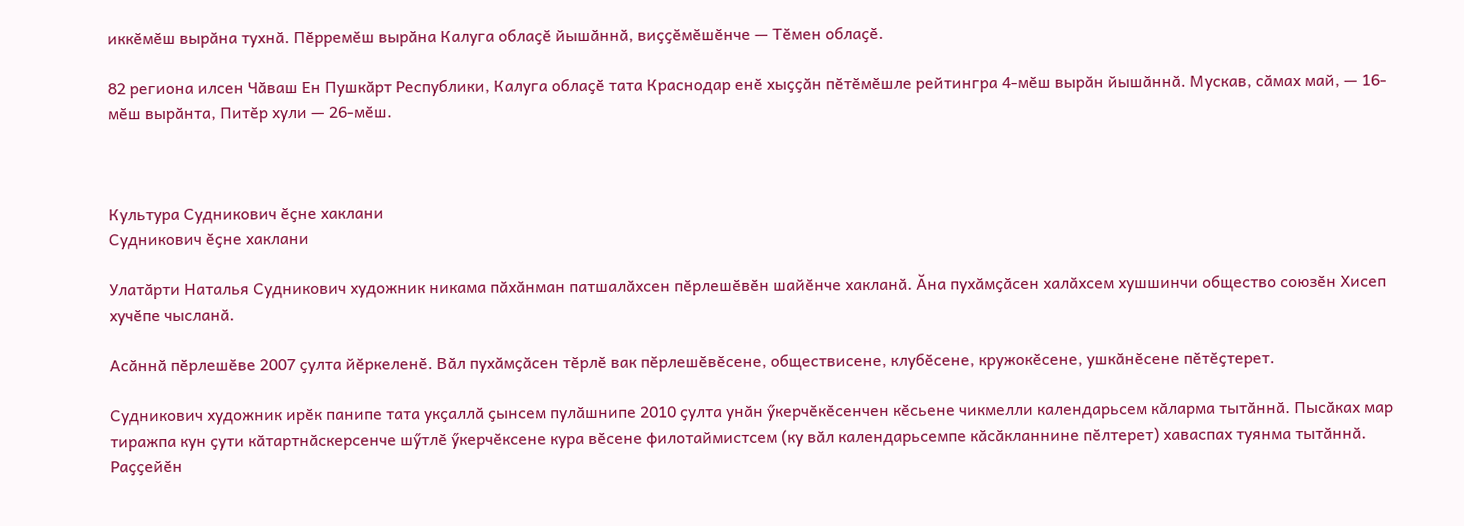иккӗмӗш вырӑна тухнӑ. Пӗрремӗш вырӑна Калуга облаҫӗ йышӑннӑ, виҫҫӗмӗшӗнче — Тӗмен облаҫӗ.

82 региона илсен Чӑваш Ен Пушкӑрт Республики, Калуга облаҫӗ тата Краснодар енӗ хыҫҫӑн пӗтӗмӗшле рейтингра 4-мӗш вырӑн йышӑннӑ. Мускав, сӑмах май, — 16-мӗш вырӑнта, Питӗр хули — 26-мӗш.



Культура Судникович ӗҫне хаклани
Судникович ӗҫне хаклани

Улатӑрти Наталья Судникович художник никама пӑхӑнман патшалӑхсен пӗрлешӗвӗн шайӗнче хакланӑ. Ӑна пухӑмҫӑсен халӑхсем хушшинчи общество союзӗн Хисеп хучӗпе чысланӑ.

Асӑннӑ пӗрлешӗве 2007 ҫулта йӗркеленӗ. Вӑл пухӑмҫӑсен тӗрлӗ вак пӗрлешӗвӗсене, обществисене, клубӗсене, кружокӗсене, ушкӑнӗсене пӗтӗҫтерет.

Судникович художник ирӗк панипе тата укҫаллӑ ҫынсем пулӑшнипе 2010 ҫулта унӑн ӳкерчӗкӗсенчен кӗсьене чикмелли календарьсем кӑларма тытӑннӑ. Пысӑках мар тиражпа кун ҫути кӑтартнӑскерсенче шӳтлӗ ӳкерчӗксене кура вӗсене филотаймистсем (ку вӑл календарьсемпе кӑсӑкланнине пӗлтерет) хаваспах туянма тытӑннӑ. Раҫҫейӗн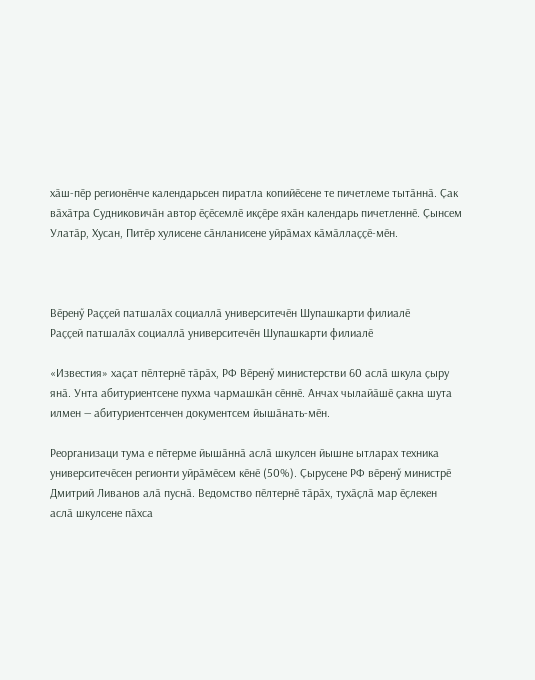хӑш-пӗр регионӗнче календарьсен пиратла копийӗсене те пичетлеме тытӑннӑ. Ҫак вӑхӑтра Судниковичӑн автор ӗҫӗсемлӗ икҫӗре яхӑн календарь пичетленнӗ. Ҫынсем Улатӑр, Хусан, Питӗр хулисене сӑнланисене уйрӑмах кӑмӑллаҫҫӗ-мӗн.



Вӗренӳ Раҫҫей патшалӑх социаллӑ университечӗн Шупашкарти филиалӗ
Раҫҫей патшалӑх социаллӑ университечӗн Шупашкарти филиалӗ

«Известия» хаҫат пӗлтернӗ тӑрӑх, РФ Вӗренӳ министерстви 60 аслӑ шкула ҫыру янӑ. Унта абитуриентсене пухма чармашкӑн сӗннӗ. Анчах чылайӑшӗ ҫакна шута илмен — абитуриентсенчен документсем йышӑнать-мӗн.

Реорганизаци тума е пӗтерме йышӑннӑ аслӑ шкулсен йышне ытларах техника университечӗсен регионти уйрӑмӗсем кӗнӗ (50%). Ҫырусене РФ вӗренӳ министрӗ Дмитрий Ливанов алӑ пуснӑ. Ведомство пӗлтернӗ тӑрӑх, тухӑҫлӑ мар ӗҫлекен аслӑ шкулсене пӑхса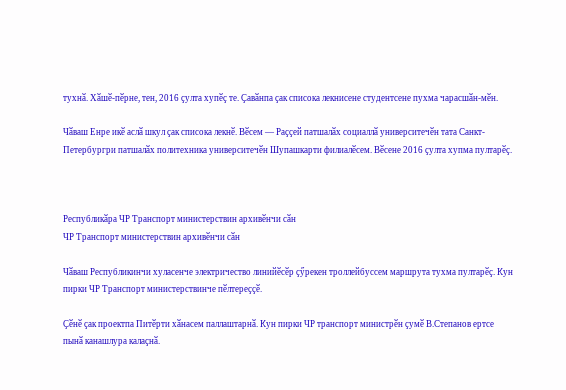тухнӑ. Хӑшӗ-пӗрне, тен, 2016 ҫулта хупӗҫ те. Ҫавӑнпа ҫак списока лекнисене студентсене пухма чарасшӑн-мӗн.

Чӑваш Енре икӗ аслӑ шкул ҫак списока лекнӗ. Вӗсем — Раҫҫей патшалӑх социаллӑ университечӗн тата Санкт-Петербургри патшалӑх политехника университечӗн Шупашкарти филиалӗсем. Вӗсене 2016 ҫулта хупма пултарӗҫ.



Республикӑра ЧР Транспорт министерствин архивӗнчи сӑн
ЧР Транспорт министерствин архивӗнчи сӑн

Чӑваш Республикинчи хуласенче электричество линийӗсӗр ҫӳрекен троллейбуссем маршрута тухма пултарӗҫ. Кун пирки ЧР Транспорт министерствинче пӗлтереҫҫӗ.

Ҫӗнӗ ҫак проектпа Питӗрти хӑнасем паллаштарнӑ. Кун пирки ЧР транспорт министрӗн ҫумӗ В.Степанов ертсе пынӑ канашлура калаҫнӑ.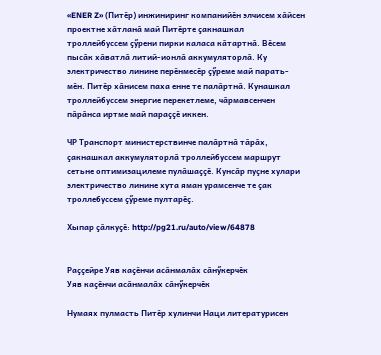«ENER Z» (Питӗр) инжиниринг компанийӗн элчисем хӑйсен проектне хӑтланӑ май Питӗрте ҫакнашкал троллейбуссем ҫӳрени пирки каласа кӑтартнӑ. Вӗсем пысӑк хӑватлӑ литий-ионлӑ аккумуляторлӑ. Ку электричество линине перӗнмесӗр ҫӳреме май парать-мӗн. Питӗр хӑнисем паха енне те палӑртнӑ. Кунашкал троллейбуссем энергие перекетлеме, чӑрмавсенчен пӑрӑнса иртме май параҫҫӗ иккен.

ЧР Транспорт министерствинче палӑртнӑ тӑрӑх, ҫакнашкал аккумуляторлӑ троллейбуссем маршрут сетьне оптимизацилеме пулӑшаҫҫӗ. Кунсӑр пуҫне хулари электричество линине хута яман урамсенче те ҫак троллебуссем ҫӳреме пултарӗҫ.

Хыпар ҫӑлкуҫӗ: http://pg21.ru/auto/view/64878


Раҫҫейре Уяв каҫӗнчи асӑнмалӑх сӑнӳкерчӗк
Уяв каҫӗнчи асӑнмалӑх сӑнӳкерчӗк

Нумаях пулмасть Питӗр хулинчи Наци литературисен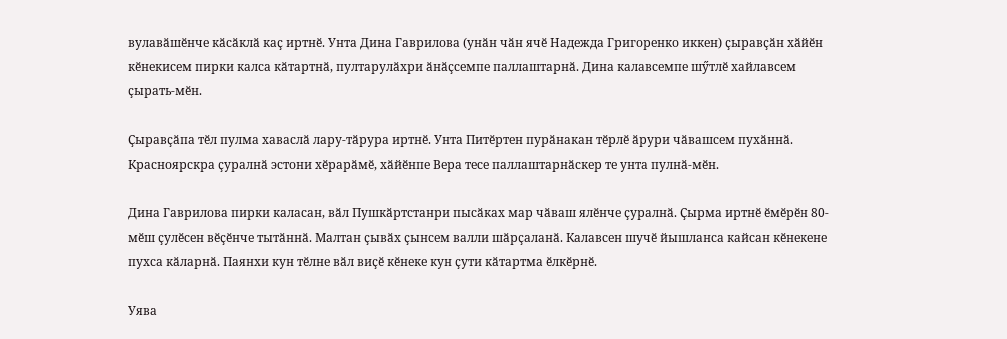вулавӑшӗнче кӑсӑклӑ каҫ иртнӗ. Унта Дина Гаврилова (унӑн чӑн ячӗ Надежда Григоренко иккен) ҫыравҫӑн хӑйӗн кӗнекисем пирки калса кӑтартнӑ, пултарулӑхри ӑнӑҫсемпе паллаштарнӑ. Дина калавсемпе шӳтлӗ хайлавсем ҫырать-мӗн.

Ҫыравҫӑпа тӗл пулма хаваслӑ лару-тӑрура иртнӗ. Унта Питӗртен пурӑнакан тӗрлӗ ӑрури чӑвашсем пухӑннӑ. Красноярскра ҫуралнӑ эстони хӗрарӑмӗ, хӑйӗнпе Вера тесе паллаштарнӑскер те унта пулнӑ-мӗн.

Дина Гаврилова пирки каласан, вӑл Пушкӑртстанри пысӑках мар чӑваш ялӗнче ҫуралнӑ. Ҫырма иртнӗ ӗмӗрӗн 80-мӗш ҫулӗсен вӗҫӗнче тытӑннӑ. Малтан ҫывӑх ҫынсем валли шӑрҫаланӑ. Калавсен шучӗ йышланса кайсан кӗнекене пухса кӑларнӑ. Паянхи кун тӗлне вӑл виҫӗ кӗнеке кун ҫути кӑтартма ӗлкӗрнӗ.

Уява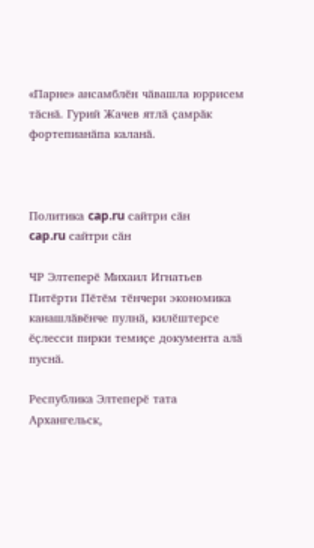«Парне» ансамблӗн чӑвашла юррисем тӑснӑ. Гурий Жачев ятлӑ ҫамрӑк фортепианӑпа каланӑ.



Политика cap.ru сайтри сӑн
cap.ru сайтри сӑн

ЧР Элтеперӗ Михаил Игнатьев Питӗрти Пӗтӗм тӗнчери экономика канашлӑвӗнче пулнӑ, килӗштерсе ӗҫлесси пирки темиҫе документа алӑ пуснӑ.

Республика Элтеперӗ тата Архангельск,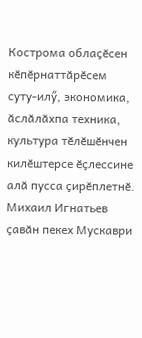Кострома облаҫӗсен кӗпӗрнаттӑрӗсем суту-илӳ, экономика, ӑслӑлӑхпа техника, культура тӗлӗшӗнчен килӗштерсе ӗҫлессине алӑ пусса ҫирӗплетнӗ. Михаил Игнатьев ҫавӑн пекех Мускаври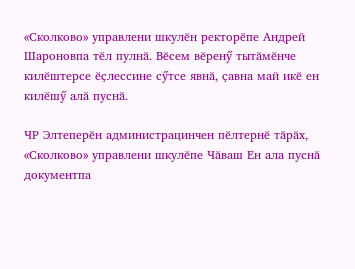«Сколково» управлени шкулӗн ректорӗпе Андрей Шароновпа тӗл пулнӑ. Вӗсем вӗренӳ тытӑмӗнче килӗштерсе ӗҫлессине сӳтсе явнӑ, ҫавна май икӗ ен килӗшӳ алӑ пуснӑ.

ЧР Элтеперӗн администрацинчен пӗлтернӗ тӑрӑх, «Сколково» управлени шкулӗпе Чӑваш Ен ала пуснӑ документпа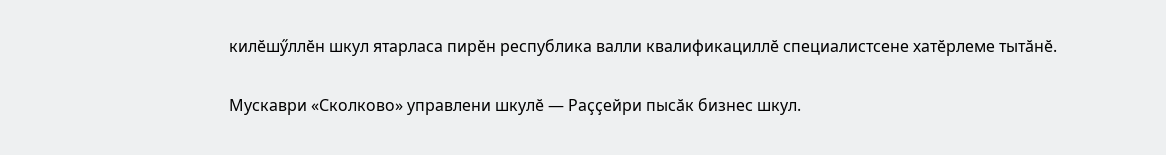килӗшӳллӗн шкул ятарласа пирӗн республика валли квалификациллӗ специалистсене хатӗрлеме тытӑнӗ.

Мускаври «Сколково» управлени шкулӗ — Раҫҫейри пысӑк бизнес шкул.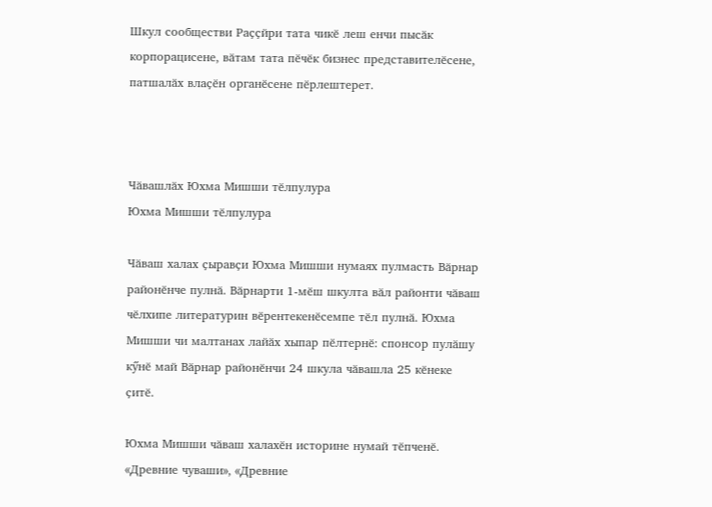Шкул сообществи Раҫҫйри тата чикӗ леш енчи пысӑк корпорацисене, вӑтам тата пӗчӗк бизнес представителӗсене, патшалӑх влаҫӗн органӗсене пӗрлештерет.



Чӑвашлӑх Юхма Мишши тӗлпулура
Юхма Мишши тӗлпулура

Чӑваш халах ҫыравҫи Юхма Мишши нумаях пулмасть Вӑрнар районӗнче пулнӑ. Вӑрнарти 1-мӗш шкулта вӑл районти чӑваш чӗлхипе литературин вӗрентекенӗсемпе тӗл пулнӑ. Юхма Мишши чи малтанах лайӑх хыпар пӗлтернӗ: спонсор пулӑшу кӳнӗ май Вӑрнар районӗнчи 24 шкула чӑвашла 25 кӗнеке ҫитӗ.

Юхма Мишши чӑваш халахӗн историне нумай тӗпченӗ. «Древние чуваши», «Древние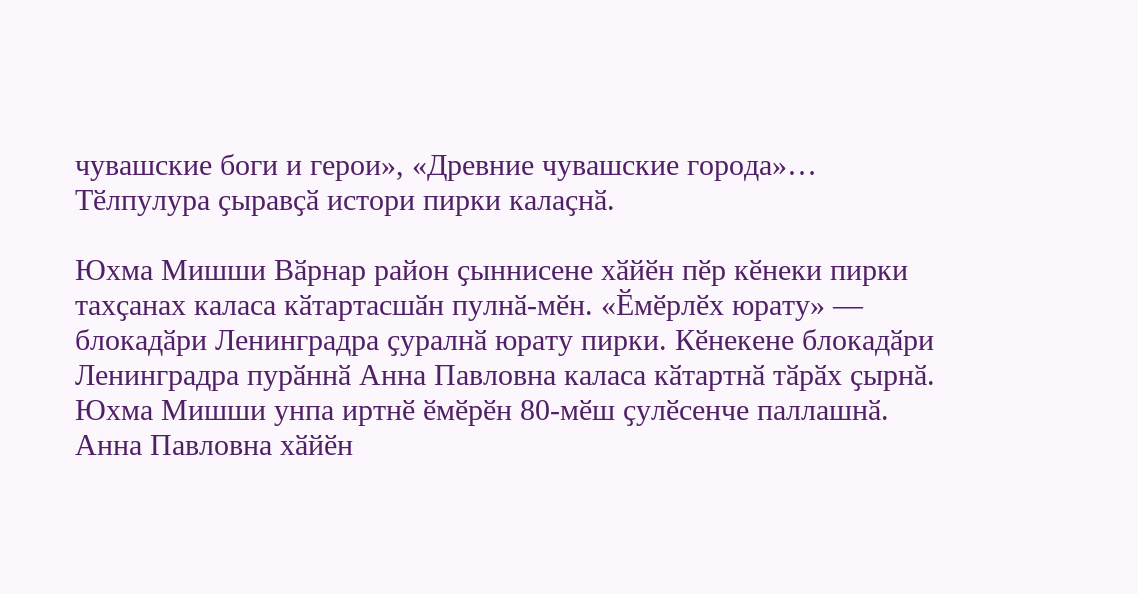чувашские боги и герои», «Древние чувашские города»… Тӗлпулура ҫыравҫӑ истори пирки калаҫнӑ.

Юхма Мишши Вӑрнар район ҫыннисене хӑйӗн пӗр кӗнеки пирки тахҫанах каласа кӑтартасшӑн пулнӑ-мӗн. «Ӗмӗрлӗх юрату» — блокадӑри Ленинградра ҫуралнӑ юрату пирки. Кӗнекене блокадӑри Ленинградра пурӑннӑ Анна Павловна каласа кӑтартнӑ тӑрӑх ҫырнӑ. Юхма Мишши унпа иртнӗ ӗмӗрӗн 80-мӗш ҫулӗсенче паллашнӑ. Анна Павловна хӑйӗн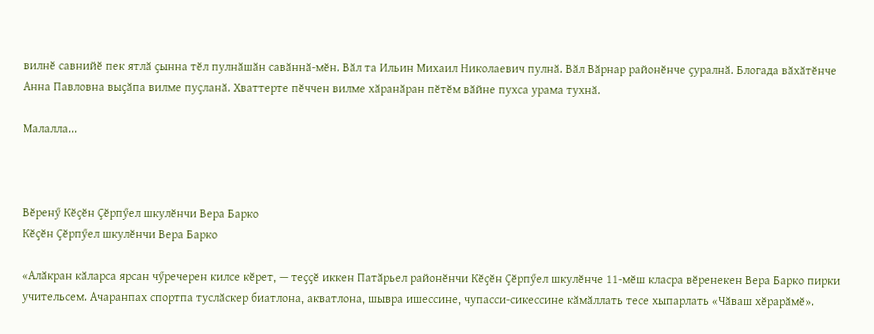вилнӗ савнийӗ пек ятлӑ ҫынна тӗл пулнӑшӑн савӑннӑ-мӗн. Вӑл та Ильин Михаил Николаевич пулнӑ. Вӑл Вӑрнар районӗнче ҫуралнӑ. Блогада вӑхӑтӗнче Анна Павловна выҫӑпа вилме пуҫланӑ. Хваттерте пӗччен вилме хӑранӑран пӗтӗм вӑйне пухса урама тухнӑ.

Малалла...



Вӗренӳ Кӗҫӗн Ҫӗрпӳел шкулӗнчи Вера Барко
Кӗҫӗн Ҫӗрпӳел шкулӗнчи Вера Барко

«Алӑкран кӑларса ярсан чӳречерен килсе кӗрет, — теҫҫӗ иккен Патӑрьел районӗнчи Кӗҫӗн Ҫӗрпӳел шкулӗнче 11-мӗш класра вӗренекен Вера Барко пирки учительсем. Ачаранпах спортпа туслӑскер биатлона, акватлона, шывра ишессине, чупасси-сикессине кӑмӑллать тесе хыпарлать «Чӑваш хӗрарӑмӗ».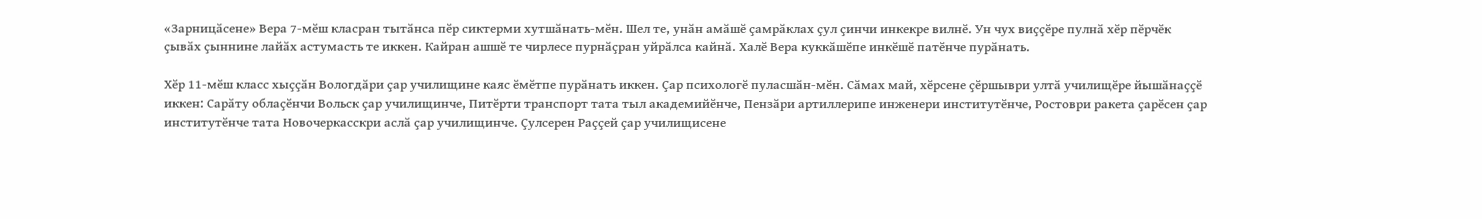«Зарницӑсене» Вера 7-мӗш класран тытӑнса пӗр сиктерми хутшӑнать-мӗн. Шел те, унӑн амӑшӗ ҫамрӑклах ҫул ҫинчи инкекре вилнӗ. Ун чух виҫҫӗре пулнӑ хӗр пӗрчӗк ҫывӑх ҫыннине лайӑх астумасть те иккен. Кайран ашшӗ те чирлесе пурнӑҫран уйрӑлса кайнӑ. Халӗ Вера куккӑшӗпе инкӗшӗ патӗнче пурӑнать.

Хӗр 11-мӗш класс хыҫҫӑн Вологдӑри ҫар училищине каяс ӗмӗтпе пурӑнать иккен. Ҫар психологӗ пуласшӑн-мӗн. Сӑмах май, хӗрсене ҫӗршыври ултӑ училищӗре йышӑнаҫҫӗ иккен: Сарӑту облаҫӗнчи Вольск ҫар училищинче, Питӗрти транспорт тата тыл академийӗнче, Пензӑри артиллерипе инженери институтӗнче, Ростоври ракета ҫарӗсен ҫар институтӗнче тата Новочеркасскри аслӑ ҫар училищинче. Ҫулсерен Раҫҫей ҫар училищисене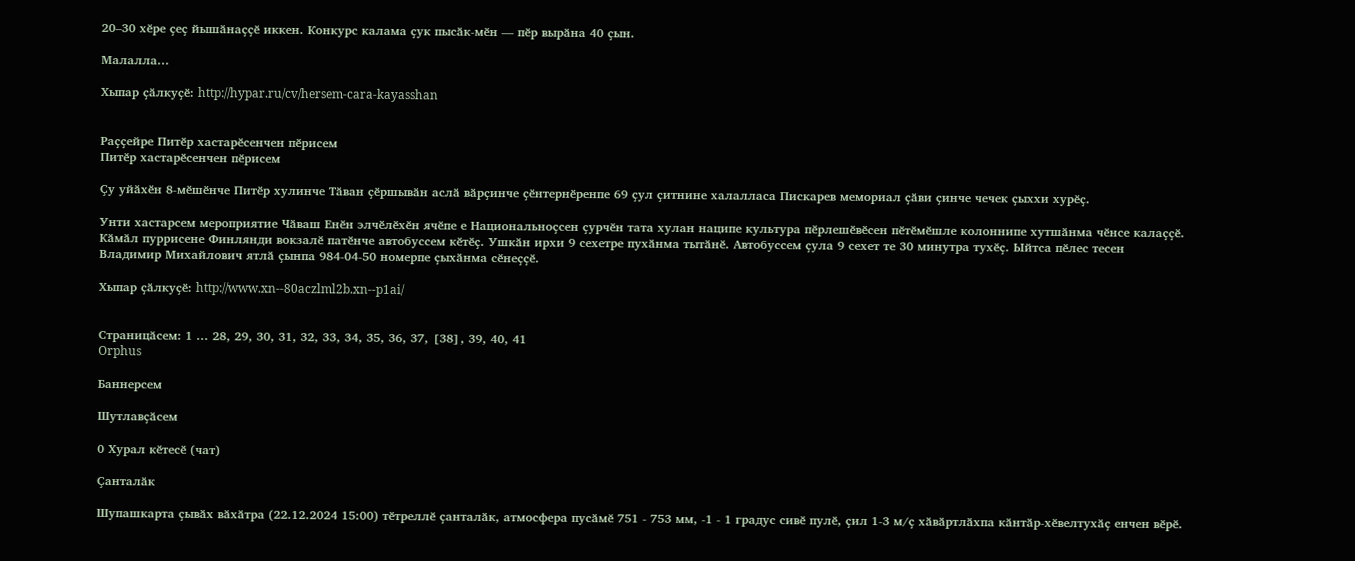20–30 хӗре ҫеҫ йышӑнаҫҫӗ иккен. Конкурс калама ҫук пысӑк-мӗн — пӗр вырӑна 40 ҫын.

Малалла...

Хыпар ҫӑлкуҫӗ: http://hypar.ru/cv/hersem-cara-kayasshan


Раҫҫейре Питӗр хастарӗсенчен пӗрисем
Питӗр хастарӗсенчен пӗрисем

Ҫу уйӑхӗн 8-мӗшӗнче Питӗр хулинче Тӑван ҫӗршывӑн аслӑ вӑрҫинче ҫӗнтернӗренпе 69 ҫул ҫитнине халалласа Пискарев мемориал ҫӑви ҫинче чечек ҫыххи хурӗҫ.

Унти хастарсем мероприятие Чӑваш Енӗн элчӗлӗхӗн ячӗпе е Национальноҫсен ҫурчӗн тата хулан наципе культура пӗрлешӗвӗсен пӗтӗмӗшле колоннипе хутшӑнма чӗнсе калаҫҫӗ. Кӑмӑл пуррисене Финлянди вокзалӗ патӗнче автобуссем кӗтӗҫ. Ушкӑн ирхи 9 сехетре пухӑнма тытӑнӗ. Автобуссем ҫула 9 сехет те 30 минутра тухӗҫ. Ыйтса пӗлес тесен Владимир Михайлович ятлӑ ҫынпа 984-04-50 номерпе ҫыхӑнма сӗнеҫҫӗ.

Хыпар ҫӑлкуҫӗ: http://www.xn--80aczlml2b.xn--p1ai/


Страницӑсем: 1 ... 28, 29, 30, 31, 32, 33, 34, 35, 36, 37, [38], 39, 40, 41
Orphus

Баннерсем

Шутлавҫӑсем

0 Хурал кӗтесӗ (чат)

Ҫанталӑк

Шупашкарта ҫывӑх вӑхӑтра (22.12.2024 15:00) тӗтреллӗ ҫанталӑк, атмосфера пусӑмӗ 751 - 753 мм, -1 - 1 градус сивӗ пулӗ, ҫил 1-3 м/ҫ хӑвӑртлӑхпа кӑнтӑр-хӗвелтухӑҫ енчен вӗрӗ.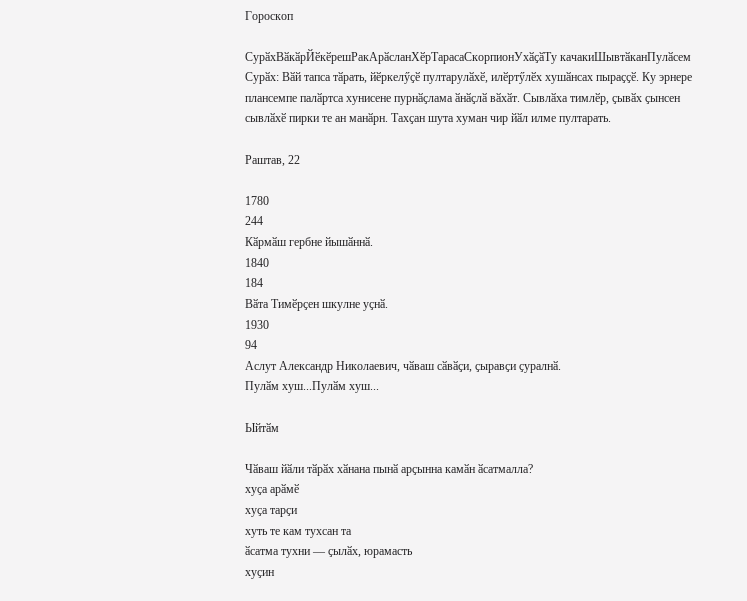Гороскоп

СурӑхВӑкӑрЙӗкӗрешРакАрӑсланХӗрТарасаСкорпионУхӑҫӑТу качакиШывтӑканПулӑсем
Сурӑх: Вӑй тапса тӑрать, йӗркелӳҫӗ пултарулӑхӗ, илӗртӳлӗх хушӑнсах пыраҫҫӗ. Ку эрнере плансемпе палӑртса хунисене пурнӑҫлама ӑнӑҫлӑ вӑхӑт. Сывлӑха тимлӗр, ҫывӑх ҫынсен сывлӑхӗ пирки те ан манӑрн. Тахҫан шута хуман чир йӑл илме пултарать.

Раштав, 22

1780
244
Кӑрмӑш гербне йышӑннӑ.
1840
184
Вӑта Тимӗрҫен шкулне уҫнӑ.
1930
94
Аслут Александр Николаевич, чӑваш сӑвӑҫи, ҫыравҫи ҫуралнӑ.
Пулӑм хуш...Пулӑм хуш...

Ыйтӑм

Чӑваш йӑли тӑрӑх хӑнана пынӑ арҫынна камӑн ӑсатмалла?
хуҫа арӑмӗ
хуҫа тарҫи
хуть те кам тухсан та
ӑсатма тухни — ҫылӑх, юрамасть
хуҫин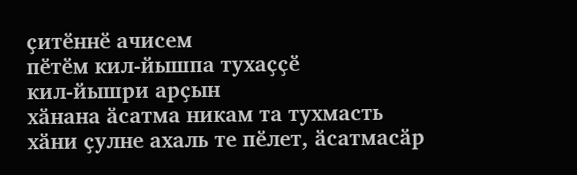ҫитӗннӗ ачисем
пӗтӗм кил-йышпа тухаҫҫӗ
кил-йышри арҫын
хӑнана ӑсатма никам та тухмасть
хӑни ҫулне ахаль те пӗлет, ӑсатмасӑр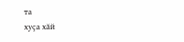та
хуҫа хӑй